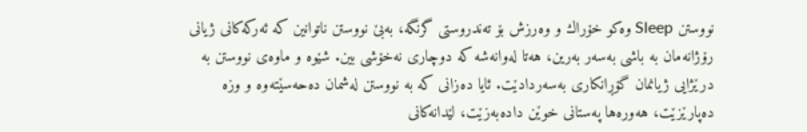نووستن Sleep وەكو خۆراك و وەرزش بۆ تەندروستی گرنگە، بەبێ نووستن ناتوانین كە ئەركەكانی ژیانی رۆژانەمان بە باشی بەسەر بەرین، هەتا لەوانەشە كە دوچاری نەخۆشی بین. شێوە و ماوەی نووستن بە درێژایی ژیانمان گۆڕانكاری بەسەردادێت. ئایا دەزانی كە بە نووستن لەشمان دەحەسێتەوە و وزە دەپارێزێت، هەورەها پەستانی خوێن دادەبەزێت، لێدانەكانی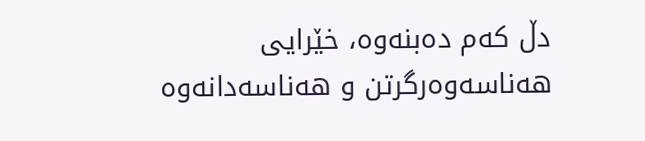دڵ كەم دەبنەوە، خێرایی هەناسەوەرگرتن و هەناسەدانەوە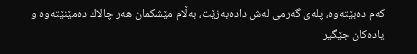كەم دەبێتەوە، پلەی گەرمی لەش دادەبەزێت، بەڵام مێشكمان هەر چالاك دەمێنێتەوە و یادەكان جێگیر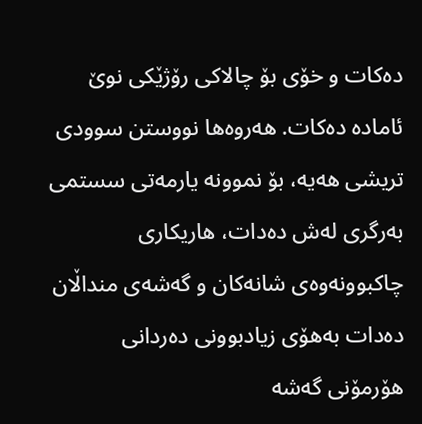دەكات و خۆی بۆ چالاكی رۆژێكی نوێ ئامادە دەكات. هەروەها نووستن سوودی تریشی هەیە، بۆ نموونە یارمەتی سستمی بەرگری لەش دەدات، هاریكاری چاكبوونەوەی شانەكان و گەشەی منداڵان دەدات بەهۆی زیادبوونی دەردانی هۆرمۆنی گەشە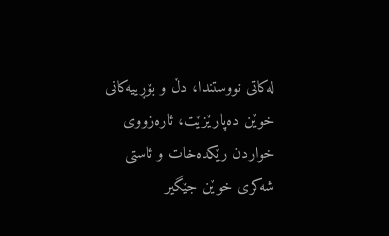لەكاتی نووستندا، دڵ و بۆڕییەكانی خوێن دەپارێزێت، ئارەزووی خواردن رێكدەخات و ئاستی شەكری خوێن جێگیر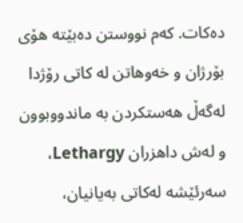دەكات. كەم نووستن دەبێتە هۆی بۆرژان و خەوهاتن لە كاتی رۆژدا لەگەڵ هەستكردن بە ماندووبوون و لەش داهزران Lethargy، سەرئێشە لەكاتی بەیانیان،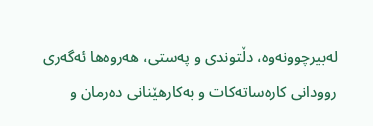لەبیرچوونەوە، دڵتوندی و پەستی، هەروەها ئەگەری روودانی كارەساتەكات و بەكارهێنانی دەرمان و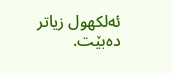ئەلكهول زیاتر دەبێت.